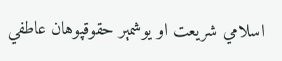اسلامي شریعت او یوشمېر حقوقپوهان عاطفي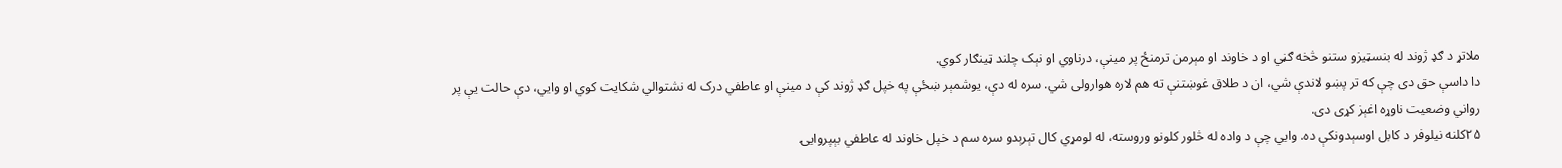ملاتړ د ګډ ژوند له بنسټیزو ستنو څخه ګڼي او د خاوند او مېرمن ترمنځ پر مینې، درناوي او نېک چلند ټینګار کوي.
دا داسې حق دی چې که تر پښو لاندې شي، ان د طلاق غوښتنې ته هم لاره هوارولی شي. سره له دې، یوشمېر ښځې په خپل ګډ ژوند کې د مینې او عاطفي درک له نشتوالي شکایت کوي او وايي، دې حالت یې پر رواني وضعیت ناوړه اغېز کړی دی.
۲۵کلنه نیلوفر د کابل اوسېدونکې ده. وایي چې د واده له څلور کلونو وروسته، له لومړي کال تېرېدو سره سم د خپل خاوند له عاطفي بېپروايۍ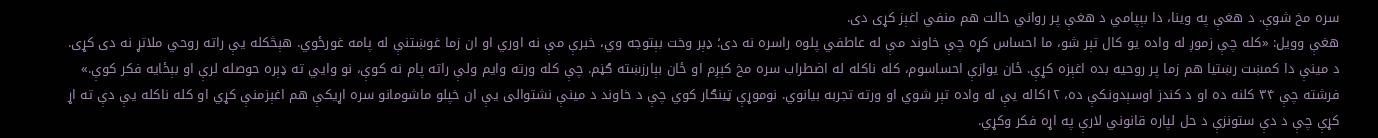سره مخ شوې. د هغې په وینا، دا بېپامي د هغې پر رواني حالت هم منفي اغېز کړی دی.
هغې وویل: «کله چې زموږ له واده یو کال تېر شو، ما احساس کړه چې خاوند مې له عاطفي پلوه راسره نه دی؛ ډېر وخت بېتوجه وي، خبرې مې نه اوري او ان زما غوښتنې له پامه غورځوي. هېڅکله یې راته روحي ملاتړ نه دی کړی. د مینې دا کمښت رښتیا هم زما پر روحیه بده اغېزه کړې. ځان یوازې احساسوم، کله ناکله له اضطراب سره مخ کېږم او ځان بېارزښته ګڼم. چې کله ورته وایم ولې راته پام نه کوې، نو وایي ته ډېره حوصله لرې او بېځایه فکر کوې.»
فرشته چې ۳۴ کلنه ده او د کندز اوسېدونکې ده، ۱۲کاله یې له واده تېر شوي او ورته تجربه بیانوي. نوموړې ټینګار کوي چې د خاوند د مینې نشتوالی یې ان خپلو ماشومانو سره اړیکې هم اغېزمنې کړي او کله ناکله یې دې ته اړ کړې چې د دې ستونزې د حل لپاره قانوني لارې په اړه فکر وکړي.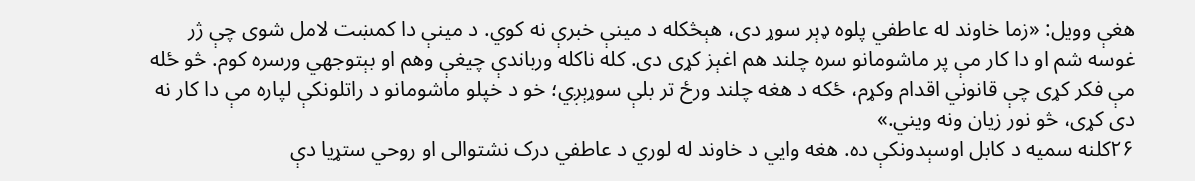هغې وویل: «زما خاوند له عاطفي پلوه ډېر سوړ دی، هېڅکله د مینې خبرې نه کوي. د مینې دا کمښت لامل شوی چې ژر غوسه شم او دا کار مې پر ماشومانو سره چلند هم اغېز کړی دی. کله ناکله ورباندې چیغې وهم او بېتوجهي ورسره کوم. څو ځله مې فکر کړی چې قانوني اقدام وکړم، ځکه د هغه چلند ورځ تر بلې سوړېږي؛ خو د خپلو ماشومانو د راتلونکې لپاره مې دا کار نه دی کړی، څو نور زیان ونه ویني.»
۲۶کلنه سمیه د کابل اوسېدونکې ده. هغه وایي د خاوند له لوري د عاطفي درک نشتوالی او روحي ستړیا دې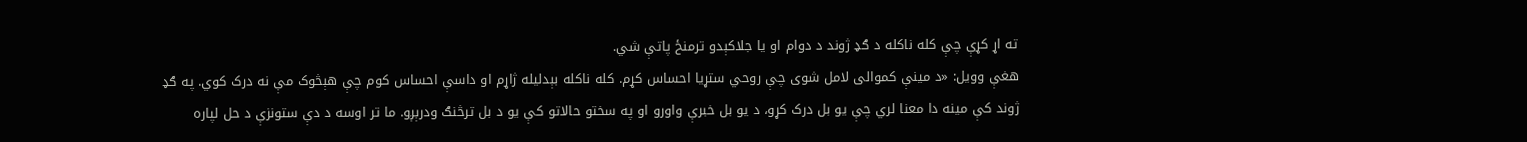ته اړ کړې چې کله ناکله د ګډ ژوند د دوام او یا جلاکېدو ترمنځ پاتې شي.
هغې وویل: «د مینې کموالی لامل شوی چې روحي ستړیا احساس کړم. کله ناکله بېدلیله ژاړم او داسې احساس کوم چې هېڅوک مې نه درک کوي. په ګډ ژوند کې مینه دا معنا لري چې یو بل درک کړو، د یو بل خبرې واورو او په سختو حالاتو کې یو د بل ترڅنګ ودرېږو. ما تر اوسه د دې ستونزې د حل لپاره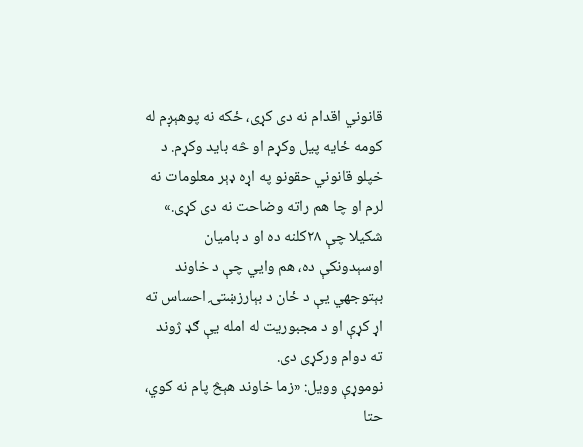قانوني اقدام نه دی کړی، ځکه نه پوهېږم له کومه ځایه پیل وکړم او څه باید وکړم. د خپلو قانوني حقونو په اړه ډېر معلومات نه لرم او چا هم راته وضاحت نه دی کړی.»
شکیلا چې ۲۸کلنه ده او د بامیان اوسېدونکې ده، هم وایي چې د خاوند بېتوجهي یې د ځان د بېارزښتۍ احساس ته اړ کړې او د مجبوریت له امله یې ګډ ژوند ته دوام ورکړی دی.
نوموړې وویل: «زما خاوند هېڅ پام نه کوي، حتا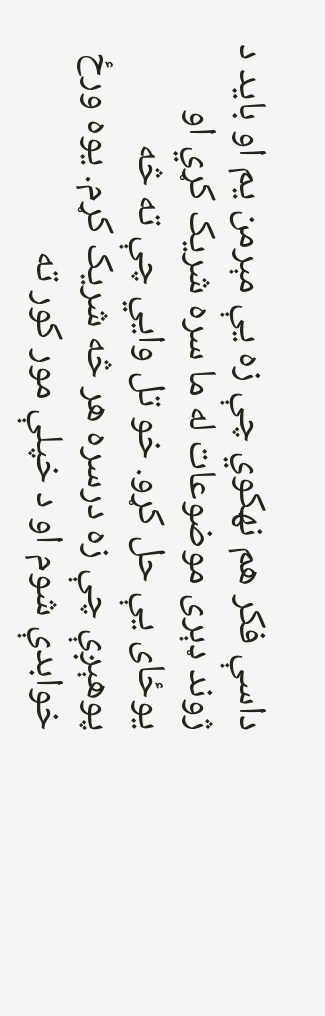داسې فکر هم نهکوي چې زه یې مېرمن یم او باید د ژوند ډېری موضوعات له ما سره شریک کړي او یوځای یې حل کړو. خو تل وایي چې ته څه پوهېږې چې زه درسره هر څه شریک کړم. یوه ورځ خوابدې شوم او د خپلې مور کور ته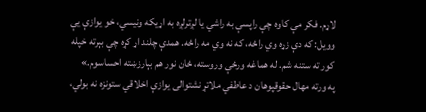لاړم. فکر مې کاوه چې راپسې به راشي یا لږترلږه به اړیکه ونیسي، خو یوازې یې وویل: که دې زړه وي راځه، که نه وي مه راځه. همدې چلند اړ کړه چې بېرته خپله کور ته ستنه شم. له هماغه ورځې وروسته، ځان نور هم بېارزښته احساسوم.»
په ورته مهال حقوقپوهان د عاطفي ملاتړ نشتوالی یوازې اخلاقي ستونزه نه بولي،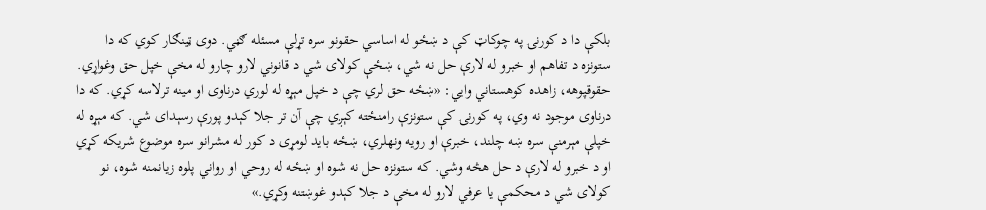بلکې دا د کورنۍ په چوکاټ کې د ښځو له اساسي حقونو سره تړلې مسئله ګڼي. دوی ټینګار کوي که دا ستونزه د تفاهم او خبرو له لارې حل نه شي، ښځې کولای شي د قانوني لارو چارو له مخې خپل حق وغواړي.
حقوقپوهه، زاهده کوهستاني وایي: «ښځه حق لري چې د خپل مېړه له لوري درناوی او مینه ترلاسه کړي. که دا درناوی موجود نه وي، په کورنۍ کې ستونزې رامنځته کېږي چې آن تر جلا کېدو پورې رسېدای شي. که مېړه له خپلې مېرمنې سره ښه چلند، خبرې او رویه ونهلري، ښځه باید لومړی د کور له مشرانو سره موضوع شریکه کړي او د خبرو له لارې د حل هڅه وشي. که ستونزه حل نه شوه او ښځه له روحي او رواني پلوه زیانمنه شوه، نو کولای شي د محکمې یا عرفي لارو له مخې د جلا کېدو غوښتنه وکړي.»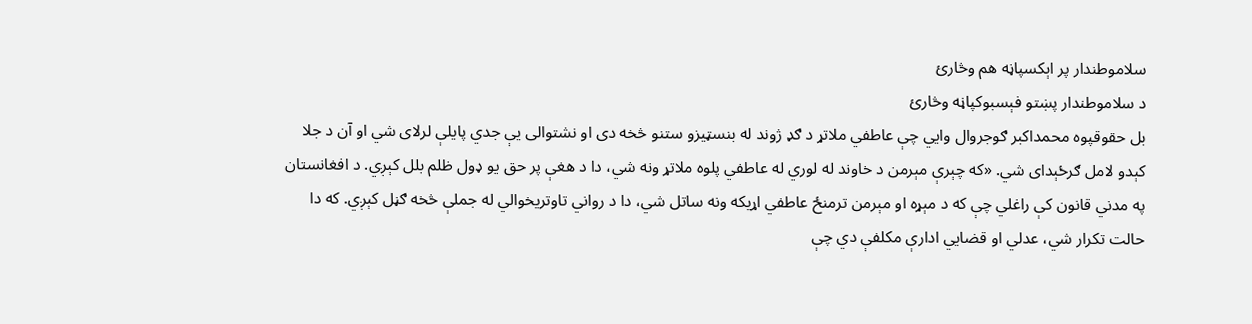سلاموطندار پر اېکسپاڼه هم وڅارئ
د سلاموطندار پښتو فېسبوکپاڼه وڅارئ
بل حقوقپوه محمداکبر ګوجروال وایي چې عاطفي ملاتړ د ګډ ژوند له بنسټیزو ستنو څخه دی او نشتوالی یې جدي پایلې لرلای شي او آن د جلا کېدو لامل ګرځېدای شي. «که چېرې مېرمن د خاوند له لوري له عاطفي پلوه ملاتړ ونه شي، دا د هغې پر حق یو ډول ظلم بلل کېږي. د افغانستان په مدني قانون کې راغلي چې که د مېړه او مېرمن ترمنځ عاطفي اړیکه ونه ساتل شي، دا د رواني تاوتریخوالي له جملې څخه ګڼل کېږي. که دا حالت تکرار شي، عدلي او قضایي ادارې مکلفې دي چې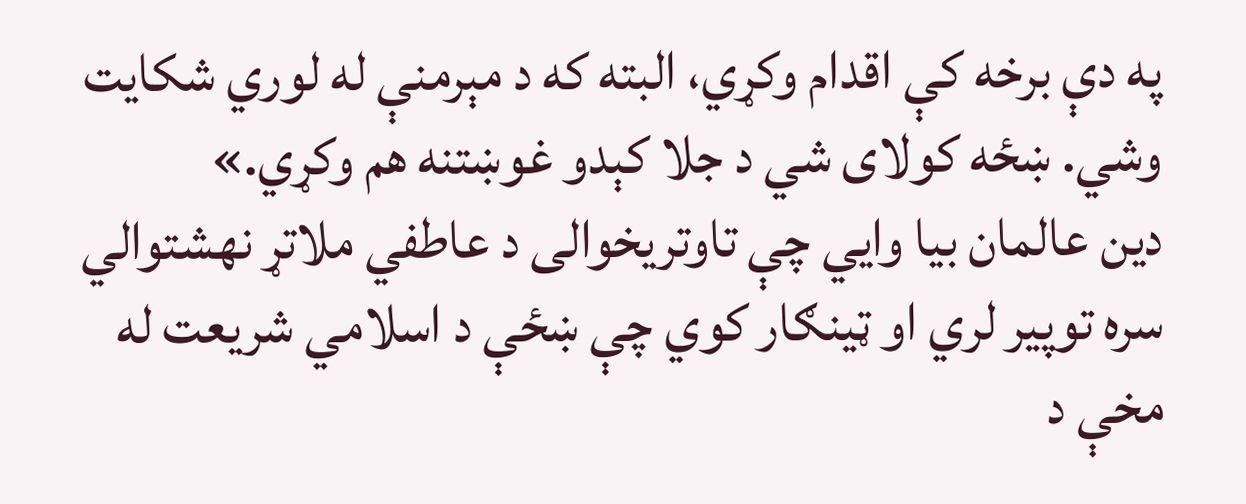په دې برخه کې اقدام وکړي، البته که د مېرمنې له لوري شکایت وشي. ښځه کولای شي د جلا کېدو غوښتنه هم وکړي.»
دین عالمان بیا وایي چې تاوتریخوالی د عاطفي ملاتړ نهشتوالي سره توپیر لري او ټینګار کوي چې ښځې د اسلامي شریعت له مخې د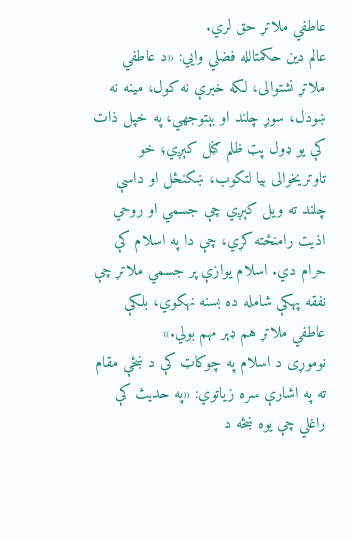عاطفي ملاتړ حق لري.
عالم دین حکمتالله فضلي وایي: «د عاطفي ملاتړ نشتوالی، لکه خبرې نه کول، مینه نه ښودل، سوړ چلند او بېتوجهي، په خپل ذات کې یو ډول پټ ظلم ګڼل کېږي؛ خو تاوتریخوالی بیا لتکوب، ښکنځل او داسې چلند ته ویل کېږي چې جسمي او روحي اذیت رامنځته کړي، چې دا په اسلام کې حرام دي. اسلام یوازې پر جسمي ملاتړ چې نفقه پهکې شامله ده بسنه نهکوي، بلکې عاطفي ملاتړ هم ډېر مهم بولي.»
نوموړی د اسلام په چوکاټ کې د ښځې مقام ته په اشارې سره زیاتوي: «په حدیث کې راغلي چې یوه ښځه د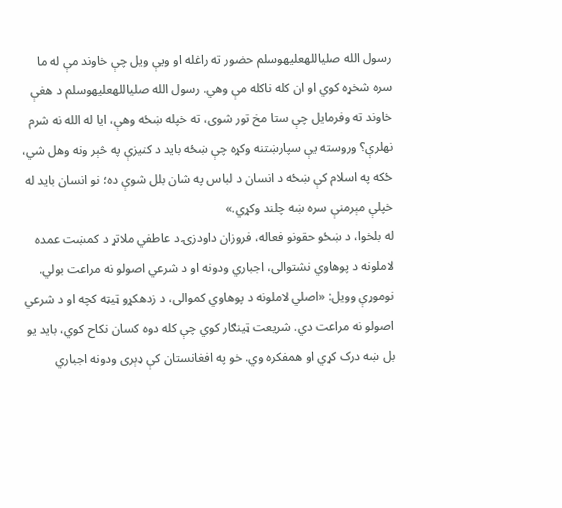رسول الله صلیاللهعلیهوسلم حضور ته راغله او ویې ویل چې خاوند مې له ما سره شخړه کوي او ان کله ناکله مې وهي. رسول الله صلیاللهعلیهوسلم د هغې خاوند ته وفرمایل چې ستا مخ تور شوی، ته خپله ښځه وهې، ایا له الله نه شرم نهلرې؟ وروسته یې سپارښتنه وکړه چې ښځه باید د کنیزې په څېر ونه وهل شي، ځکه په اسلام کې ښځه د انسان د لباس په شان بلل شوې ده؛ نو انسان باید له خپلې مېرمنې سره ښه چلند وکړي.»
له بلخوا، د ښځو حقونو فعاله، فروزان داودزۍ د عاطفي ملاتړ د کمښت عمده لاملونه د پوهاوي نشتوالی، اجباري ودونه او د شرعي اصولو نه مراعت بولي.
نوموړې وویل: «اصلي لاملونه د پوهاوي کموالی، د زدهکړو ټیټه کچه او د شرعي اصولو نه مراعت دي. شریعت ټینګار کوي چې کله دوه کسان نکاح کوي، باید یو بل ښه درک کړي او همفکره وي. خو په افغانستان کې ډېری ودونه اجباري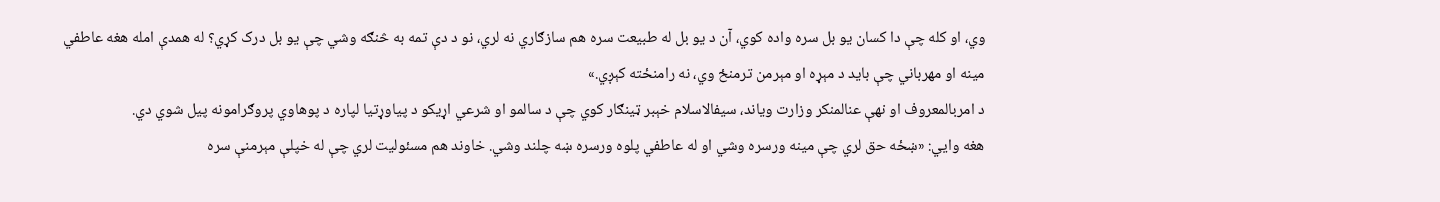وي، او کله چې دا کسان یو بل سره واده کوي، آن د یو بل له طبیعت سره هم سازګاري نه لري، نو د دې تمه به څنګه وشي چې یو بل درک کړي؟ له همدې امله هغه عاطفي مینه او مهرباني چې باید د مېړه او مېرمن ترمنځ وي، نه رامنځته کېږي.»
د امربالمعروف او نهې عنالمنکر وزارت ویاند، سیفالاسلام خېبر ټینګار کوي چې د سالمو او شرعي اړیکو د پیاوړتیا لپاره د پوهاوي پروګرامونه پیل شوي دي.
هغه وایي: «ښځه حق لري چې مینه ورسره وشي او له عاطفي پلوه ورسره ښه چلند وشي. خاوند هم مسئولیت لري چې له خپلې مېرمنې سره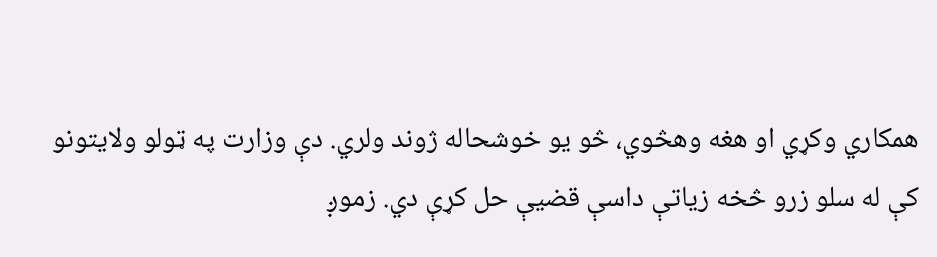همکاري وکړي او هغه وهڅوي، څو یو خوشحاله ژوند ولري. دې وزارت په ټولو ولایتونو کې له سلو زرو څخه زیاتې داسې قضیې حل کړې دي. زموږ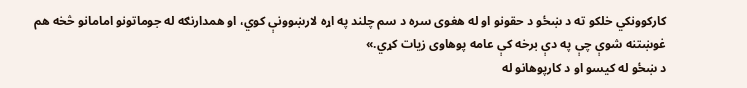کارکوونکي خلکو ته د ښځو د حقونو او له هغوی سره د سم چلند په اړه لارښوونې کوي، او همدارنګه له جوماتونو امامانو څخه هم غوښتنه شوې چې په دې برخه کې عامه پوهاوی زیات کړي.»
د ښځو له کیسو او د کارپوهانو له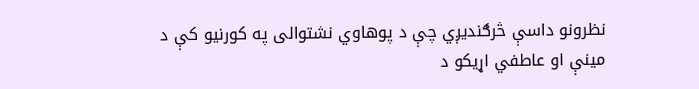نظرونو داسې څرګندیږي چې د پوهاوي نشتوالی په کورنیو کې د مینې او عاطفي اړیکو د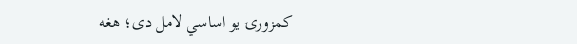کمزورۍ یو اساسي لامل دی؛ هغه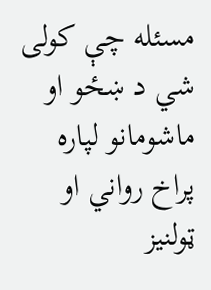مسئله چې کولی شي د ښځو او ماشومانو لپاره پراخ رواني او ټولنیز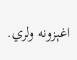اغېزونه ولري.